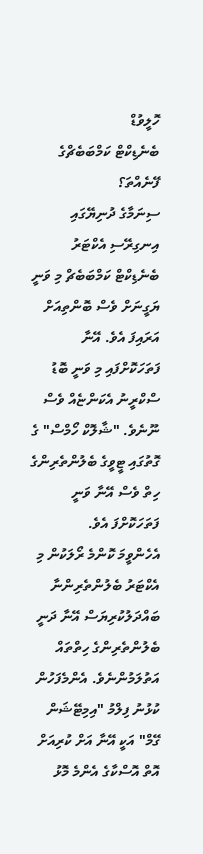ހޮލީވުޑް
ބެނެޑިކްޓް ކަމްބަބެޗްގެ ފޭނެއްތަ؟
ސިނަމާގެ ދުނިޔޭގައި އިނގިރޭސި އެކްޓަރު ބެނެޑިކްޓް ކަމްބަބެޗް މި ވަނީ ޔަގީނަށް ވެސް ބޮންތިއަށް އަރައިފަ އެވެ. އޭނާ ފަތަހަކޮށްފައި މި ވަނީ ބޮޑު ސްކްރީނު އެކަންޏެއް ވެސް ނޫނެވެ. "ޝާލޮކް ހޯމްސް" ގެ ގޮތުގައި ޓީވީގެ ބެލުންތެރިންގެ ހިތް ވެސް އޭނާ ވަނީ ފަތަހަކޮށްފަ އެވެ.
އެހެންވީމަ ކޮންމެ ރޯލަކުން މި އެކްޓަރު ބެލުންތެރިންނާ ބައްދަލުކުރިޔަސް އޭނާ ދަނީ ބެލުންތެރިންގެ ހިތްތައް އަތުލަމުންނެވެ. އެންމެފަހުން ކުޅުނު ފިލްމު "އިމިޓޭޝަން ގޭމް" އަކީ އޭނާ އަށް ކުރިއަށް އޮތް އޮސްކާގެ އެންމެ މޮޅު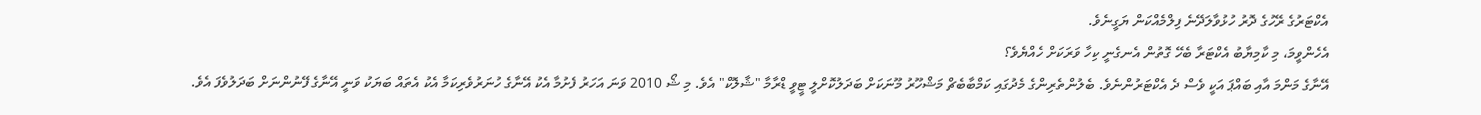އެކްޓަރުގެ ރޭހުގެ ދޮރު ހުޅުވާލަދޭނެ ފިލްމެއްކަން ޔަގީނެވެ.
އެހެންވީމަ، މި ކާމިޔާބު އެކްޓަރާ ބެހޭ ގޮތުން އެނގެނީ ކިހާ ވަރަކަށް ހެއްޔެވެ؟
އޭނާގެ މަންމަ އާއި ބައްޕަ އަކީ ވެސް ދެ އެކްޓަރުންނެވެ. ބެލުންތެރިންގެ މެދުގައި ކަމްބާބެޗް މަޝްހޫރު މޫނަކަށް ބަދަލުކޮށްލީ ޓީވީ ޑްރާމާ "ޝާލޮކް" އެވެ. މި ޝޯ 2010 ވަނަ އަހަރު ފެށުމާ އެކު އޭނާގެ ހުނަރުވެރިކަމާ އެކު އެތައް ބަޔަކު ވަނީ އޭނާގެ ފޭނުންނަށް ބަދަލުވެފަ އެވެ.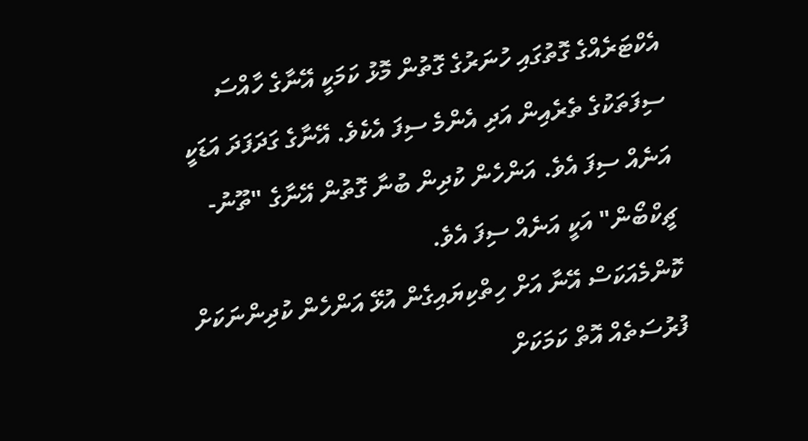އެކްޓަރެއްގެ ގޮތުގައި ހުނަރުގެ ގޮތުން މޮޅު ކަމަކީ އޭނާގެ ހާއްސަ ސިފަތަކުގެ ތެރެއިން އަދި އެންމެ ސިފަ އެކެވެ. އޭނާގެ ގަދަފަދަ އަޑަކީ އަނެއް ސިފަ އެވެ. އަންހެން ކުދިން ބުނާ ގޮތުން އޭނާގެ "ތޫނު-ޗީކްބޯން" އަކީ އަނެއް ސިފަ އެވެ.
ކޮންމެއަކަސް އޭނާ އަށް ހިތްކިޔައިގެން އުޅޭ އަންހެން ކުދިންނަކަށް ފުރުސަތެއް އޮތް ކަމަކަށް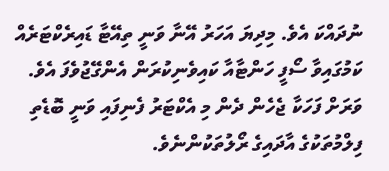ނުދައްކަ އެވެ. މިދިޔަ އަހަރު އޭނާ ވަނީ ތިއޭޓާ ޑައިރެކްޓަރެއް ކަމުގައިވާ ސޯފީ ހަންޓާއާ ކައިވެނިކުރަން އެންގޭޖުވެފަ އެވެ.
ވަރަށް ފަހަކާ ޖެހެން ދެން މި އެކްޓަރު ފެނިފައި ވަނީ ބޮޑެތި ފިލްމުތަކުގެ އާދައިގެ ރޯލުތަކުންނެވެ.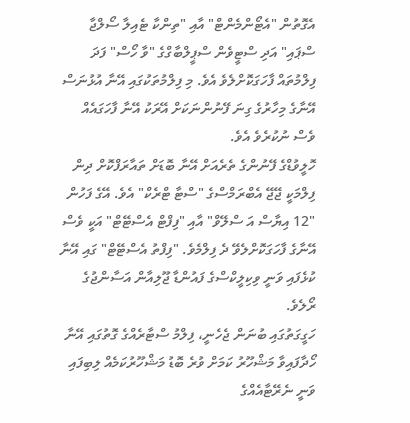އެގޮތުން "އެޓޯންމެންޓް" އާއި "ތިންކާ ޓެއިލާ ސޯލްޖާ ސްޕައި" އަދި ސްޓީވެން ސްޕީލްބާގްގެ "ވާ ހޯސް" ފަދަ ފިލްމުތައް ފާހަގަކޮށްލެވެ އެވެ. މި ފިލްމުތަކުގައި އޭނާ އުޅުނަސް އޭނާގެ މިހާރުގެ ގިނަ ފޭނުންނަކަށް އޭރަކު އޭނާ ފާހަގައެއް ވެސް ނުކުރެވެ އެވެ.
ހޮލީވުޑްގެ ފޭނުންގެ ތެރެއަށް އޭނާ ބޮޑަށް ތައާރަފްކޮށް ދިން ފިލްމަކީ ޖޭޖޭ އެބްރަމްސްގެ "ސްޓާ ޓްރެކް" އެވެ. އޭގެ ފަހުން "12 އިޔާސް އަ ސްލޭވް" އާއި "ފިފްޓް އެސްޓޭޓް" އަކީ ވެސް އޭނާގެ ފާހަގަކޮށްލެވޭ ދެ ފިލްމެވެ. "ފިފްތު އެސްޓޭޓް" ގައި އޭނާ ކުޅެފައި ވަނީ ވިކިލީކްސްގެ ފައުންޑާ ޖޫލިއާން އަސާންޖުގެ ރޯލެވެ.
ހަގީގަތުގައި ބުނަން ޖެހެނީ، ފިލްމު ސްޓާރެއްގެ ގޮތުގައި އޭނާ ހޯދާފައިވާ މަޝްހޫރު ކަމަށް ވުރެ ބޮޑު މަޝްހޫރުކަމެއް ލިބިފައި ވަނީ ނެރޭޓާއެއްގެ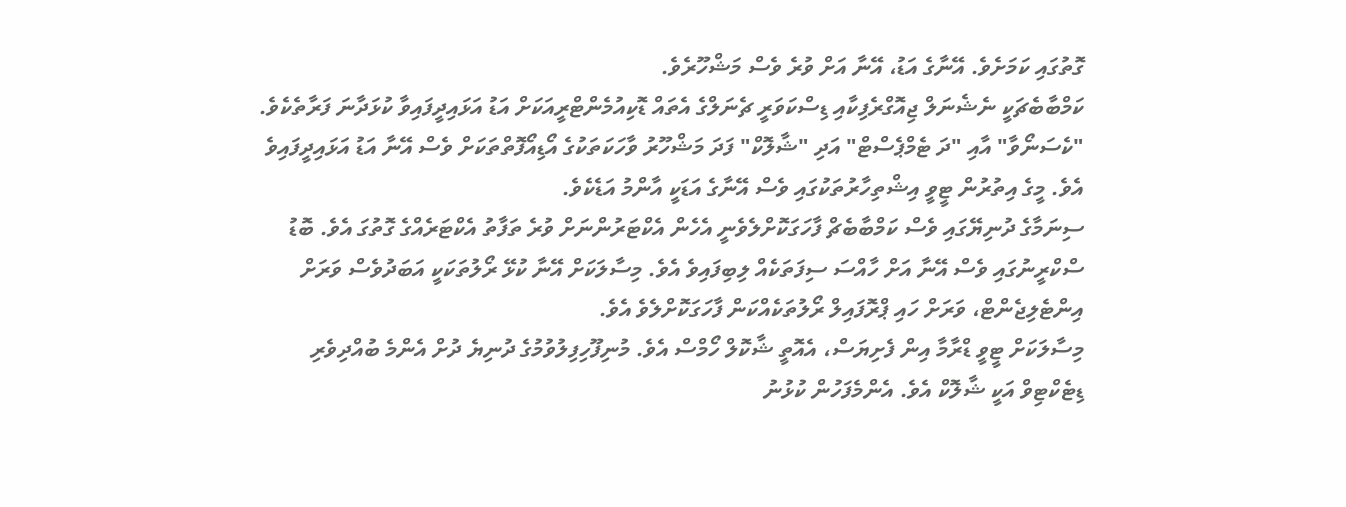ގޮތުގައި ކަމަށެވެ. އޭނާގެ އަޑު، އޭނާ އަށް ވުރެ ވެސް މަޝްހޫރެވެ.
ކަމްބާބެޗަކީ ނެޝެނަލް ޖިއޮގްރެފިކާއި ޑިސްކަވަރީ ޗެނަލްގެ އެތައް ޑޮކިއުމެންޓްރީއަކަށް އަޑު އަޅައިދީފައިވާ ކުޅަދާނަ ފަރާތެކެވެ. "ކެސަނޯވާ" އާއި "ދަ ޓެމްޕެސްޓް" އަދި "ޝާލޮކް" ފަދަ މަޝްހޫރު ވާހަކަތަކުގެ އޯޑިއޯފޮތްތަކަށް ވެސް އޭނާ އަޑު އަޅައިދީފައިވެ އެވެ. މީގެ އިތުރުން ޓީވީ އިޝްތިހާރުތަކުގައި ވެސް އޭނާގެ އަޑަކީ އާންމު އަޑެކެވެ.
ސިނަމާގެ ދުނިޔޭގައި ވެސް ކަމްބާބެޗް ފާހަގަކޮށްލެވެނީ އެހެން އެކްޓަރުންނަށް ވުރެ ތަފާތު އެކްޓަރެއްގެ ގޮތުގަ އެވެ. ބޮޑު ސްކްރީނުގައި ވެސް އޭނާ އަށް ހާއްސަ ސިފަތަކެއް ލިބިފައިވެ އެވެ. މިސާލަކަށް އޭނާ ކުޅޭ ރޯލުތަކަކީ އަބަދުވެސް ވަރަށް އިންޓެލިޖެންޓް، ވަރަށް ހައި ޕްރޮފައިލް ރޯލުތަކެއްކަން ފާހަގަކޮށްލެވެ އެވެ.
މިސާލަކަށް ޓީވީ ޑްރާމާ އިން ފެށިޔަސް، އެއޮތީ ޝާކޮލް ހޯމްސް އެވެ. މުނިފޫހިފިލުވުމުގެ ދުނިޔެ ދުށް އެންމެ ބުއްދިވެރި ޑިޓެކްޓިވް އަކީ ޝާލޮކް އެވެ. އެންމެފަހުން ކުޅުނު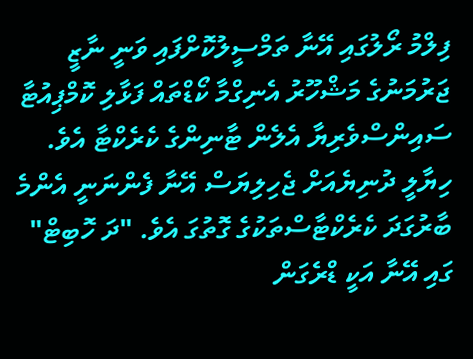ފިލްމު ރޯލުގައި އޭނާ ތަމްސީލުކޮށްފައި ވަނީ ނާޒީ ޖަރުމަނުގެ މަޝްހޫރު އެނިގްމާ ކޯޑްތައް ފަޅާލި ކޮމްޕިއުޓާ ސައިންސްވެރިޔާ އެލެން ޓާނިންގެ ކެރެކްޓާ އެވެ.
ހިޔާލީ ދުނިޔެއަށް ޖެހިލިޔަސް އޭނާ ފެންނަނީ އެންމެ ބާރުގަދަ ކެރެކްޓާސްތަކުގެ ގޮތުގަ އެވެ. "ދަ ހޮބިޓް" ގައި އޭނާ އަކީ ޑްރެގަން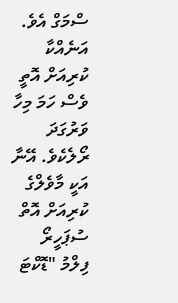ސްމަގް އެވެ.
އަނެއްކާ ކުރިއަށް އޮތީ ވެސް ހަމަ މިހާ ވަރުގަދަ ރޯލެކެވެ. އޭނާ އަކީ މާވެލްގެ ކުރިއަށް އޮތް ސުޕަހީރޯ ފިލްމު "ޑޮކްޓަ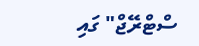ސްޓްރޭޖް" ގައި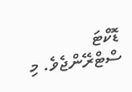ޑޮކްޓަ ސްޓްރޭންޖެވެ. މި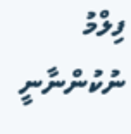ފިލްމު ނުކުންނާނީ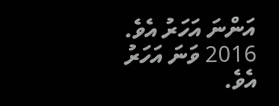އަންނަ އަހަރު އެވެ. 2016 ވަނަ އަހަރު އެވެ.